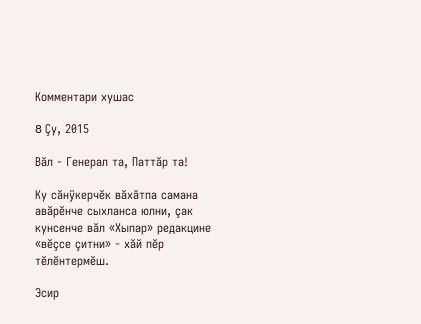Комментари хушас

8 Çу, 2015

Вăл - Генерал та, Паттăр та!

Ку сăнÿкерчĕк вăхăтпа самана авăрĕнче сыхланса юлни, çак кунсенче вăл «Хыпар» редакцине «вĕçсе çитни» - хăй пĕр тĕлĕнтермĕш.

Эсир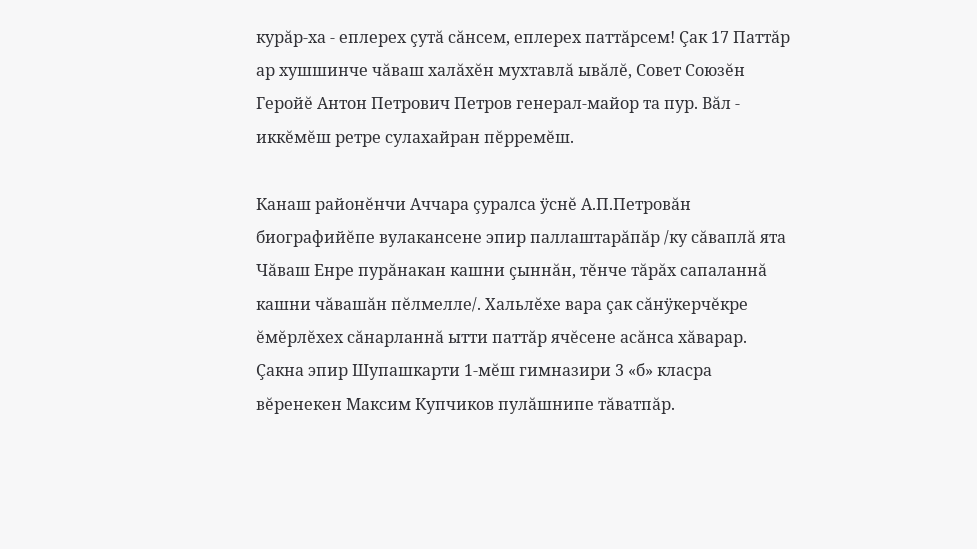курăр-ха - еплерех çутă сăнсем, еплерех паттăрсем! Çак 17 Паттăр ар хушшинче чăваш халăхĕн мухтавлă ывăлĕ, Совет Союзĕн Геройĕ Антон Петрович Петров генерал-майор та пур. Вăл - иккĕмĕш ретре сулахайран пĕрремĕш.

Канаш районĕнчи Аччара çуралса ÿснĕ А.П.Петровăн биографийĕпе вулакансене эпир паллаштарăпăр /ку сăваплă ята Чăваш Енре пурăнакан кашни çыннăн, тĕнче тăрăх сапаланнă кашни чăвашăн пĕлмелле/. Хальлĕхе вара çак сăнÿкерчĕкре ĕмĕрлĕхех сăнарланнă ытти паттăр ячĕсене асăнса хăварар. Çакна эпир Шупашкарти 1-мĕш гимназири 3 «б» класра вĕренекен Максим Купчиков пулăшнипе тăватпăр.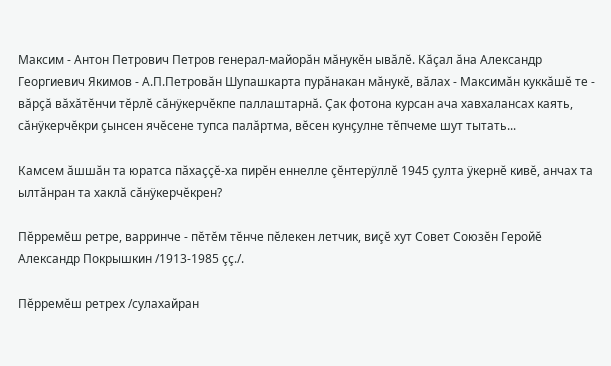Максим - Антон Петрович Петров генерал-майорăн мăнукĕн ывăлĕ. Кăçал ăна Александр Георгиевич Якимов - А.П.Петровăн Шупашкарта пурăнакан мăнукĕ, вăлах - Максимăн куккăшĕ те - вăрçă вăхăтĕнчи тĕрлĕ сăнÿкерчĕкпе паллаштарнă. Çак фотона курсан ача хавхалансах каять, сăнÿкерчĕкри çынсен ячĕсене тупса палăртма, вĕсен кунçулне тĕпчеме шут тытать...

Камсем ăшшăн та юратса пăхаççĕ-ха пирĕн еннелле çĕнтерÿллĕ 1945 çулта ÿкернĕ кивĕ, анчах та ылтăнран та хаклă сăнÿкерчĕкрен?

Пĕрремĕш ретре, варринче - пĕтĕм тĕнче пĕлекен летчик, виçĕ хут Совет Союзĕн Геройĕ Александр Покрышкин /1913-1985 çç./.

Пĕрремĕш ретрех /сулахайран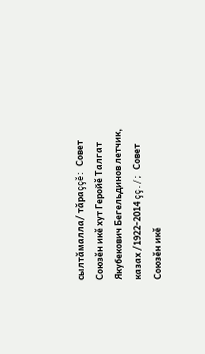сылтăмалла/ тăраççĕ: Совет Союзĕн икĕ хут Геройĕ Талгат Якубекович Бегельдинов летчик, казах /1922-2014 çç./; Совет Союзĕн икĕ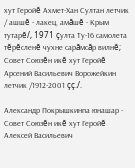хут Геройĕ Ахмет-Хан Султан летчик / ашшĕ - лакец, амăшĕ - Крым тутарĕ/, 1971 çулта Ту-16 самолета тĕрĕсленĕ чухне сарăмсăр вилнĕ; Совет Союзĕн икĕ хут Геройĕ Арсений Васильевич Ворожейкин летчик /1912-2001 çç./.

Александр Покрышкинпа юнашар - Совет Союзĕн икĕ хут Геройĕ Алексей Васильевич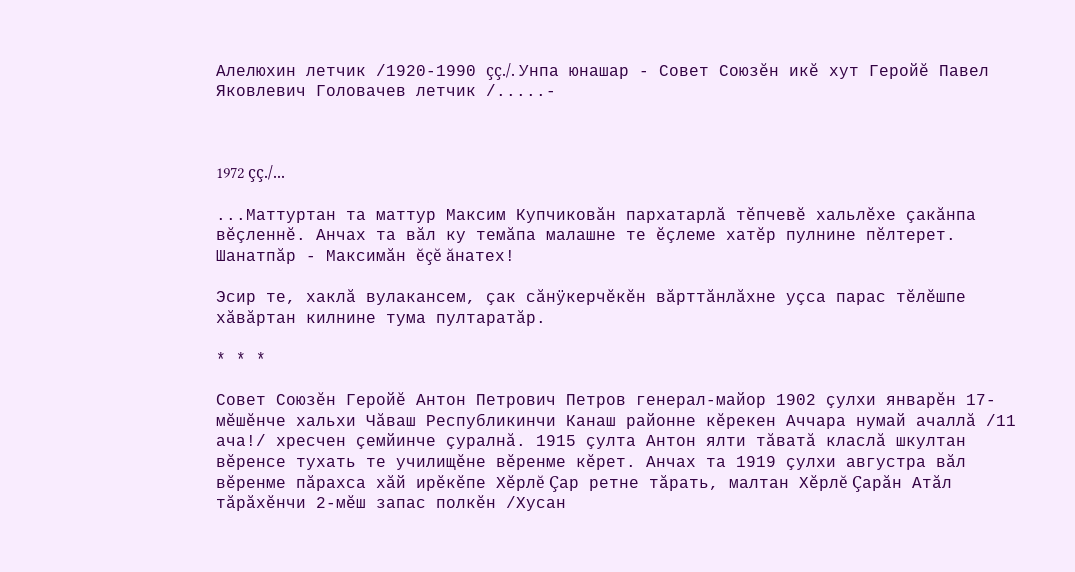Алелюхин летчик /1920-1990 çç./. Унпа юнашар - Совет Союзĕн икĕ хут Геройĕ Павел Яковлевич Головачев летчик /.....-



1972 çç./...

...Маттуртан та маттур Максим Купчиковăн пархатарлă тĕпчевĕ хальлĕхе çакăнпа вĕçленнĕ. Анчах та вăл ку темăпа малашне те ĕçлеме хатĕр пулнине пĕлтерет. Шанатпăр - Максимăн ĕçĕ ăнатех!

Эсир те, хаклă вулакансем, çак сăнÿкерчĕкĕн вăрттăнлăхне уçса парас тĕлĕшпе хăвăртан килнине тума пултаратăр.

* * *

Совет Союзĕн Геройĕ Антон Петрович Петров генерал-майор 1902 çулхи январĕн 17-мĕшĕнче хальхи Чăваш Республикинчи Канаш районне кĕрекен Аччара нумай ачаллă /11 ача!/ хресчен çемйинче çуралнă. 1915 çулта Антон ялти тăватă класлă шкултан вĕренсе тухать те училищĕне вĕренме кĕрет. Анчах та 1919 çулхи августра вăл вĕренме пăрахса хăй ирĕкĕпе Хĕрлĕ Çар ретне тăрать, малтан Хĕрлĕ Çарăн Атăл тăрăхĕнчи 2-мĕш запас полкĕн /Хусан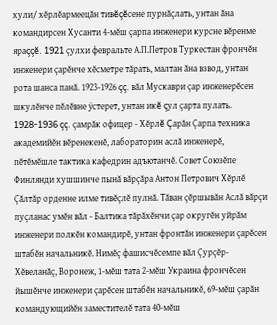хули/ хĕрлĕармеецăн тивĕçĕсене пурнăçлать, унтан ăна командирсен Хусанти 4-мĕш çарпа инженери курсне вĕренме яраççĕ. 1921 çулхи февральте А.П.Петров Туркестан фрончĕн инженери çарĕнче хĕсметре тăрать, малтан ăна взвод, унтан рота шанса панă. 1923-1926 çç. вăл Мускаври çар инженерĕсен шкулĕнче пĕлĕвне ÿстерет, унтан икĕ çул çарта пулать. 1928-1936 çç. çамрăк офицер - Хĕрлĕ Çарăн Çарпа техника академийĕн вĕренекенĕ, лабораторин аслă инженерĕ, пĕтĕмĕшле тактика кафедрин адъютанчĕ. Совет Союзĕпе Финлянди хушшинче пынă вăрçăра Антон Петрович Хĕрлĕ Çăлтăр орденне илме тивĕçлĕ пулнă. Тăван çĕршывăн Аслă вăрçи пуçланас умĕн вăл - Балтика тăрăхĕнчи çар округĕн уйрăм инженери полкĕн командирĕ, унтан фронтăн инженери çарĕсен штабĕн начальникĕ. Нимĕç фашисчĕсемпе вăл Çурçĕр-Хĕвеланăç, Воронеж, 1-мĕш тата 2-мĕш Украина фрончĕсен йышĕнче инженери çарĕсен штабĕн начальникĕ, 69-мĕш çарăн командующийĕн заместителĕ тата 40-мĕш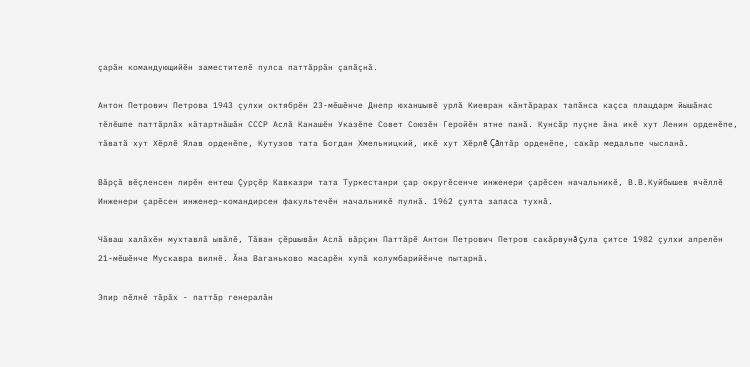çарăн командующийĕн заместителĕ пулса паттăррăн çапăçнă.

Антон Петрович Петрова 1943 çулхи октябрĕн 23-мĕшĕнче Днепр юханшывĕ урлă Киевран кăнтăрарах тапăнса каçса плацдарм йышăнас тĕлĕшпе паттăрлăх кăтартнăшăн СССР Аслă Канашĕн Указĕпе Совет Союзĕн Геройĕн ятне панă. Кунсăр пуçне ăна икĕ хут Ленин орденĕпе, тăватă хут Хĕрлĕ Ялав орденĕпе, Кутузов тата Богдан Хмельницкий, икĕ хут Хĕрлĕ Çăлтăр орденĕпе, сакăр медальпе чысланă.

Вăрçă вĕçленсен пирĕн ентеш Çурçĕр Кавказри тата Туркестанри çар округĕсенче инженери çарĕсен начальникĕ, В.В.Куйбышев ячĕллĕ Инженери çарĕсен инженер-командирсен факультечĕн начальникĕ пулнă. 1962 çулта запаса тухнă.

Чăваш халăхĕн мухтавлă ывăлĕ, Тăван çĕршывăн Аслă вăрçин Паттăрĕ Антон Петрович Петров сакăрвунă çула çитсе 1982 çулхи апрелĕн 21-мĕшĕнче Мускавра вилнĕ. Ăна Ваганьково масарĕн хупă колумбарийĕнче пытарнă.

Эпир пĕлнĕ тăрăх - паттăр генералăн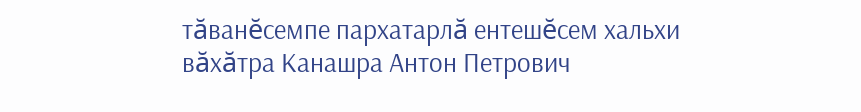тăванĕсемпе пархатарлă ентешĕсем хальхи вăхăтра Канашра Антон Петрович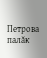Петрова палăк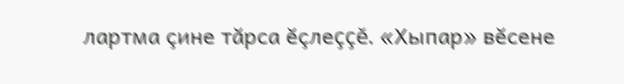лартма çине тăрса ĕçлеççĕ. «Хыпар» вĕсене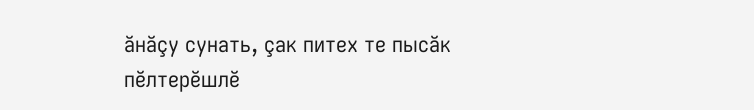ăнăçу сунать, çак питех те пысăк пĕлтерĕшлĕ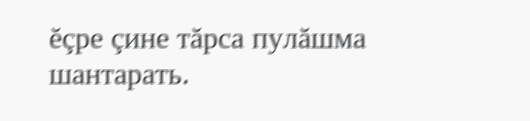ĕçре çине тăрса пулăшма шантарать.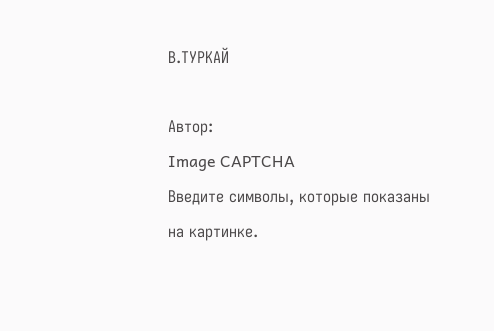В.ТУРКАЙ

Автор:
Image CAPTCHA
Введите символы, которые показаны на картинке.